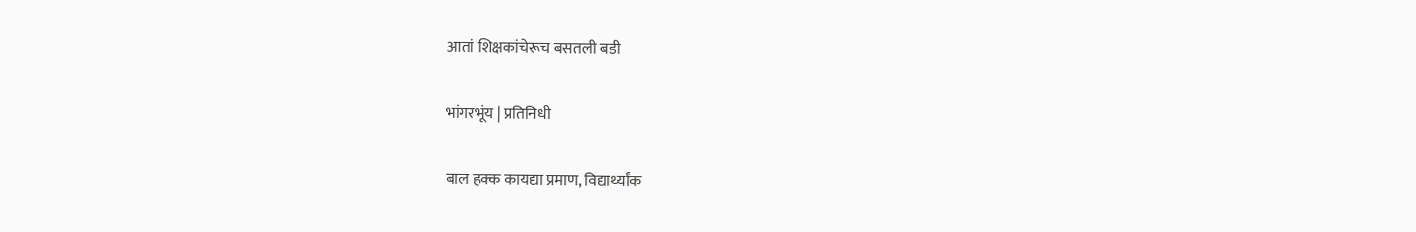आतां शिक्षकांचेरूच बसतली बडी

भांगरभूंय | प्रतिनिधी

बाल हक्क कायद्या प्रमाण, विद्यार्थ्यांक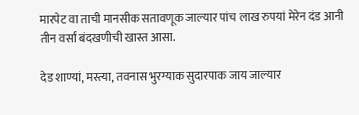मारपेट वा ताची मानसीक सतावणूक जाल्यार पांच लाख रुपयां मेरेन दंड आनी तीन वर्सां बंदखणीची खास्त आसा.

देड शाण्यां, मस्त्या, तवनास भुरग्याक सुदारपाक जाय जाल्यार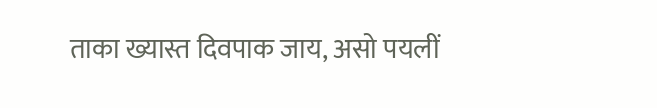ताका ख्यास्त दिवपाक जाय, असो पयलीं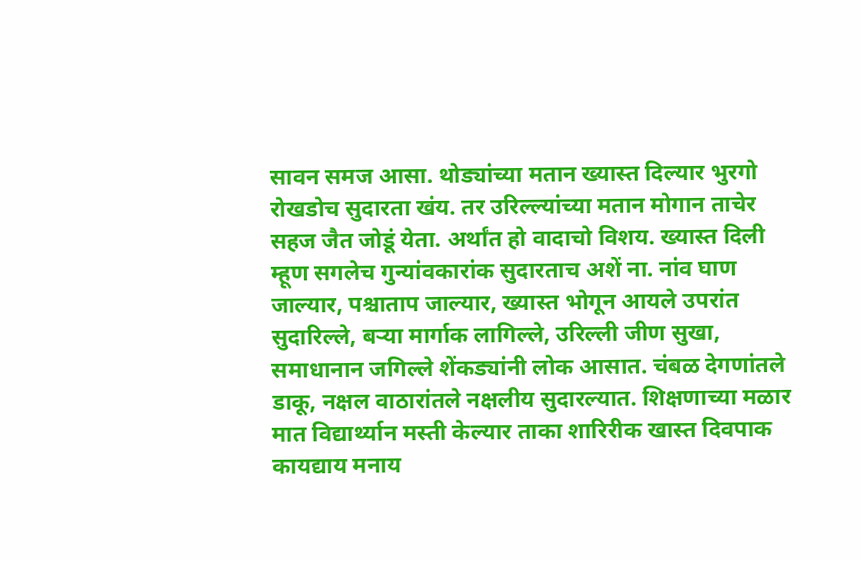सावन समज आसा. थोड्यांच्या मतान ख्यास्त दिल्यार भुरगो रोखडोच सुदारता खंय. तर उरिल्ल्यांच्या मतान मोगान ताचेर सहज जैत जोडूं येता. अर्थांत हो वादाचो विशय. ख्यास्त दिली म्हूण सगलेच गुन्यांवकारांक सुदारताच अशें ना. नांव घाण जाल्यार, पश्चाताप जाल्यार, ख्यास्त भोगून आयले उपरांत सुदारिल्ले, बऱ्या मार्गाक लागिल्ले, उरिल्ली जीण सुखा, समाधानान जगिल्ले शेंकड्यांनी लोक आसात. चंबळ देगणांतले डाकू, नक्षल वाठारांतले नक्षलीय सुदारल्यात. शिक्षणाच्या मळार मात विद्यार्थ्यान मस्ती केल्यार ताका शारिरीक खास्त दिवपाक कायद्याय मनाय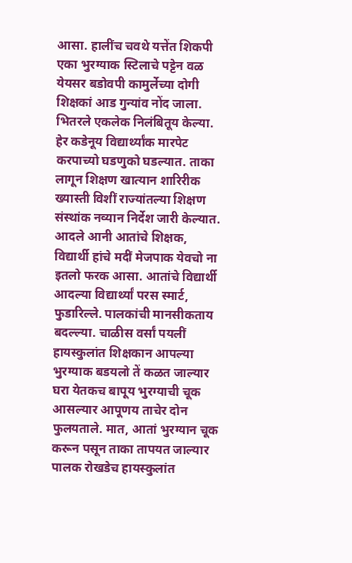आसा. हालींच चवथे यत्तेंत शिकपी एका भुरग्याक स्टिलाचे पट्टेन वळ येयसर बडोवपी कामुर्लेच्या दोगी शिक्षकां आड गुन्यांव नोंद जाला. भितरले एकलेक निलंबितूय केल्या. हेर कडेनूय विद्यार्थ्यांक मारपेट करपाच्यो घडणुको घडल्यात. ताका लागून शिक्षण खात्यान शारिरीक ख्यास्ती विशीं राज्यांतल्या शिक्षण संस्थांक नव्यान निर्देश जारी केल्यात.
आदले आनी आतांचे शिक्षक, विद्यार्थी हांचे मदीं मेजपाक येवचो ना इतलो फरक आसा. आतांचे विद्यार्थी आदल्या विद्यार्थ्यां परस स्मार्ट, फुडारिल्ले. पालकांची मानसीकताय बदल्ल्या. चाळीस वर्सां पयलीं हायस्कुलांत शिक्षकान आपल्या भुरग्याक बडयलो तें कळत जाल्यार घरा येतकच बापूय भुरग्याची चूक आसल्यार आपूणय ताचेर दोन फुलयताले. मात, आतां भुरग्यान चूक करून पसून ताका तापयत जाल्यार पालक रोखडेच हायस्कुलांत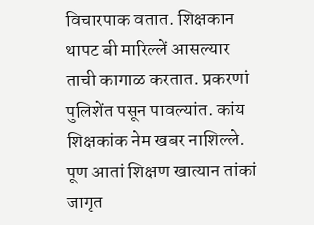विचारपाक वतात. शिक्षकान थापट बी मारिल्लें आसल्यार ताची कागाळ करतात. प्रकरणां पुलिशेंत पसून पावल्यांत. कांय शिक्षकांक नेम खबर नाशिल्ले. पूण आतां शिक्षण खात्यान तांकां जागृत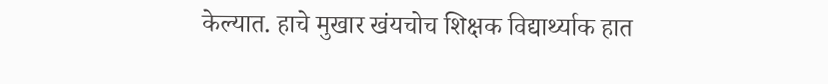केल्यात. हाचे मुखार खंयचोच शिक्षक विद्यार्थ्याक हात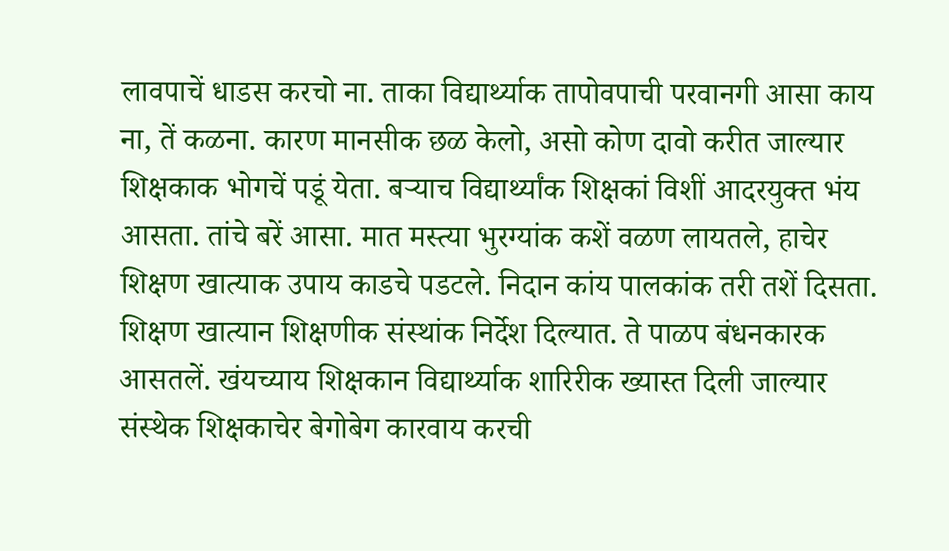लावपाचें धाडस करचो ना. ताका विद्यार्थ्याक तापोवपाची परवानगी आसा काय ना, तें कळना. कारण मानसीक छळ केलो, असो कोण दावो करीत जाल्यार शिक्षकाक भोगचें पडूं येता. बऱ्याच विद्यार्थ्यांक शिक्षकां विशीं आदरयुक्त भंय आसता. तांचे बरें आसा. मात मस्त्या भुरग्यांक कशें वळण लायतले, हाचेर शिक्षण खात्याक उपाय काडचे पडटले. निदान कांय पालकांक तरी तशें दिसता.
शिक्षण खात्यान शिक्षणीक संस्थांक निर्देश दिल्यात. ते पाळप बंधनकारक आसतलें. खंयच्याय शिक्षकान विद्यार्थ्याक शारिरीक ख्यास्त दिली जाल्यार संस्थेक शिक्षकाचेर बेगोबेग कारवाय करची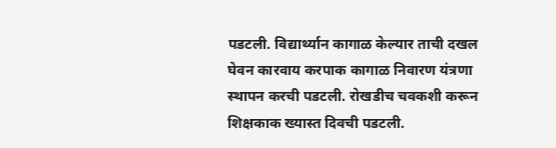पडटली. विद्यार्थ्यान कागाळ केल्यार ताची दखल घेवन कारवाय करपाक कागाळ निवारण यंत्रणा स्थापन करची पडटली. रोखडीच चवकशी करून शिक्षकाक ख्यास्त दिवची पडटली.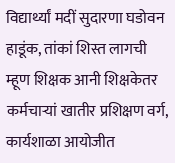विद्यार्थ्यां मदीं सुदारणा घडोवन हाडूंक, तांकां शिस्त लागची म्हूण शिक्षक आनी शिक्षकेतर कर्मचाऱ्यां खातीर प्रशिक्षण वर्ग, कार्यशाळा आयोजीत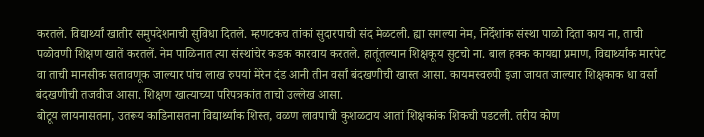करतले. विद्यार्थ्यां खातीर समुपदेशनाची सुविधा दितले. म्हणटकच तांकां सुदारपाची संद मेळटली. ह्या सगल्या नेम, निर्देशांक संस्था पाळो दिता काय ना, ताची पळोवणी शिक्षण खातें करतलें. नेम पाळिनात त्या संस्थांचेर कडक कारवाय करतले. हातूंतल्यान शिक्षकूय सुटचो ना. बाल हक्क कायद्या प्रमाण, विद्यार्थ्यांक मारपेट वा ताची मानसीक सतावणूक जाल्यार पांच लाख रुपयां मेरेन दंड आनी तीन वर्सां बंदखणीची खास्त आसा. कायमस्वरुपी इजा जायत जाल्यार शिक्षकाक धा वर्सां बंदखणीची तजवीज आसा. शिक्षण खात्याच्या परिपत्रकांत ताचो उल्लेख आसा.
बोटूय लायनासतना, उतरूय काडिनासतना विद्यार्थ्यांक शिस्त, वळण लावपाची कुशळटाय आतां शिक्षकांक शिकची पडटली. तरीय कोण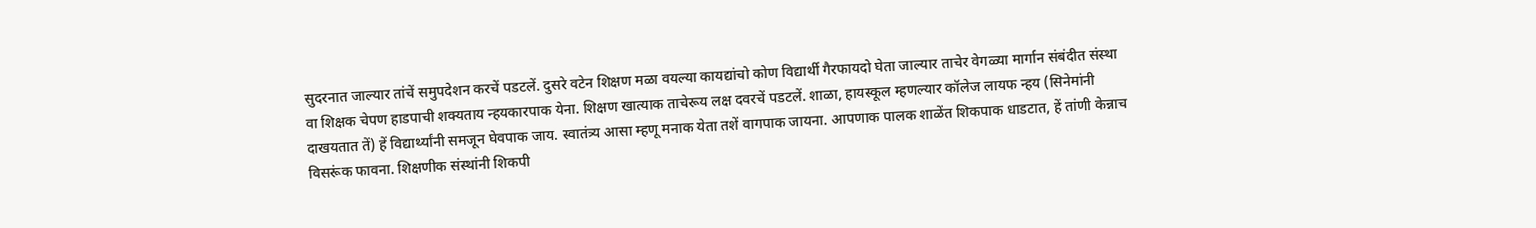सुदरनात जाल्यार तांचें समुपदेशन करचें पडटलें. दुसरे वटेन शिक्षण मळा वयल्या कायद्यांचो कोण विद्यार्थी गैरफायदो घेता जाल्यार ताचेर वेगळ्या मार्गान संबंदीत संस्था वा शिक्षक चेपण हाडपाची शक्यताय न्हयकारपाक येना. शिक्षण खात्याक ताचेरूय लक्ष दवरचें पडटलें. शाळा, हायस्कूल म्हणल्यार कॉलेज लायफ न्हय (सिनेमांनी दाखयतात तें) हें विद्यार्थ्यांनी समजून घेवपाक जाय. स्वातंत्र्य आसा म्हणू मनाक येता तशें वागपाक जायना. आपणाक पालक शाळेंत शिकपाक धाडटात, हें तांणी केन्नाच विसरूंक फावना. शिक्षणीक संस्थांनी शिकपी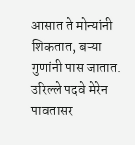आसात ते मोन्यांनी शिकतात, बऱ्या गुणांनी पास जातात. उरिल्ले पदवे मेरेन पावतासर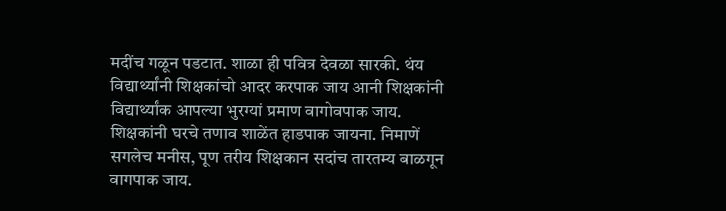मदींच गळून पडटात. शाळा ही पवित्र देवळा सारकी. थंय विद्यार्थ्यांनी शिक्षकांचो आदर करपाक जाय आनी शिक्षकांनी विद्यार्थ्यांक आपल्या भुरग्यां प्रमाण वागोवपाक जाय. शिक्षकांनी घरचे तणाव शाळेंत हाडपाक जायना. निमाणें सगलेच मनीस, पूण तरीय शिक्षकान सदांच तारतम्य बाळगून वागपाक जाय.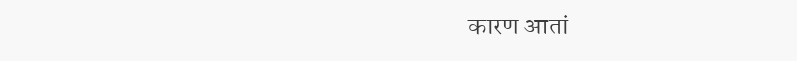कारण आतां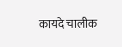कायदे चालीक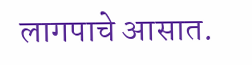लागपाचे आसात.